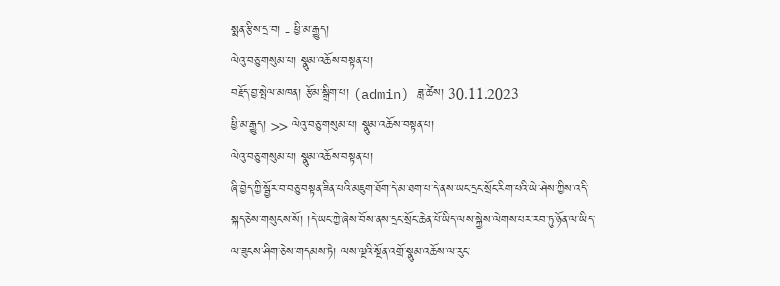སྨན་རྩིས་དྲ་བ། - ཕྱི་མ་རྒྱུད།
ལེའུ་བཅུ་གསུམ་པ། སྣུམ་འཆོས་བསྟན་པ།
བརྗོད་བྱ་སྤེལ་མཁན། རྩོམ་སྒྲིག་པ། (admin) ཟླ་ཚེས། 30.11.2023
ཕྱི་མ་རྒྱུད། >> ལེའུ་བཅུ་གསུམ་པ། སྣུམ་འཆོས་བསྟན་པ།
ལེའུ་བཅུ་གསུམ་པ། སྣུམ་འཆོས་བསྟན་པ།
ཞི་བྱེད་ཀྱི་སྦྱོར་བ་བཅུ་བསྟན་ཟིན་པའི་མཇུག་ཐོག་དེ་མ་ཐག་པ་དེ་ནས་ཡང་དྲང་སྲོང་རིག་པའི་ཡེ་ཤེས་ཀྱིས་འདི་སྐད་ཅེས་གསུངས་སོ། །དེ་ཡང་ཀྱེ་ཞེས་བོས་ནས་དྲང་སྲོང་ཆེན་པོ་ཡིད་ལས་སྐྱེས་ལེགས་པར་རབ་ཏུ་ཉོན་ལ་ཡིད་ལ་ཟུངས་ཤིག་ཅེས་གདམས་ཏེ། ལས་ལྔའི་སྔོན་འགྲོ་སྣུམ་འཆོས་ལ་རུང་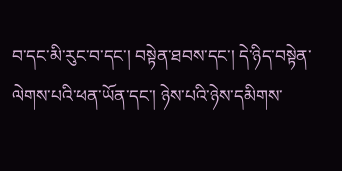བ་དང་མི་རུང་བ་དང་། བསྟེན་ཐབས་དང་། དེ་ཉིད་བསྟེན་ལེགས་པའི་ཕན་ཡོན་དང་། ཉེས་པའི་ཉེས་དམིགས་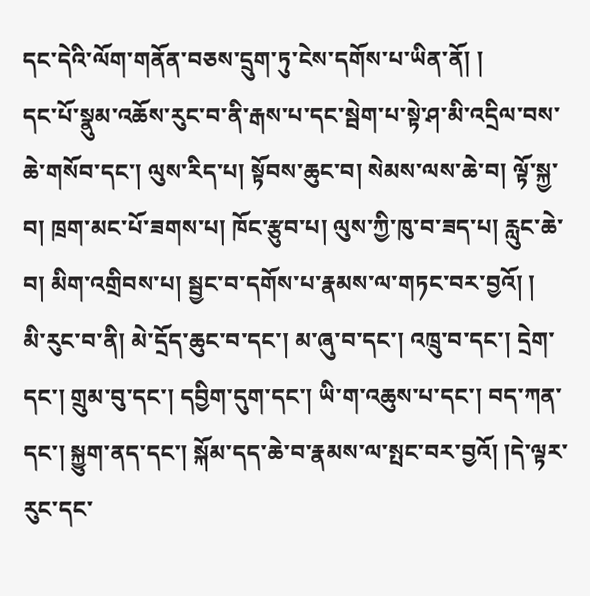དང་དེའི་ལོག་གནོན་བཅས་དྲུག་ཏུ་ངེས་དགོས་པ་ཡིན་ནོ། །
དང་པོ་སྣུམ་འཆོས་རུང་བ་ནི་རྒས་པ་དང་སྦེག་པ་སྟེ་ཤ་མི་འདྲིལ་བས་ཆེ་གསོབ་དང་། ལུས་རིད་པ། སྟོབས་ཆུང་བ། སེམས་ལས་ཆེ་བ། ལྟོ་སྐྱ་བ། ཁྲག་མང་པོ་ཟགས་པ། ཁོང་རྩུབ་པ། ལུས་ཀྱི་ཁུ་བ་ཟད་པ། རླུང་ཆེ་བ། མིག་འགྲིབས་པ། སྦྱང་བ་དགོས་པ་རྣམས་ལ་གཏང་བར་བྱའོ། །
མི་རུང་བ་ནི། མེ་དྲོད་ཆུང་བ་དང་། མ་ཞུ་བ་དང་། འཁྲུ་བ་དང་། དྲེག་དང་། གྲུམ་བུ་དང་། དབྱིག་དུག་དང་། ཡི་ག་འཆུས་པ་དང་། བད་ཀན་དང་། སྐྱུག་ནད་དང་། སྐོམ་དད་ཆེ་བ་རྣམས་ལ་སྤང་བར་བྱའོ། །དེ་ལྟར་རུང་དང་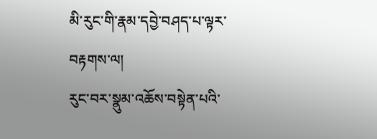མི་རུང་གི་རྣམ་དབྱེ་བཤད་པ་ལྟར་བརྟགས་ལ།
རུང་བར་སྣུམ་འཆོས་བསྟེན་པའི་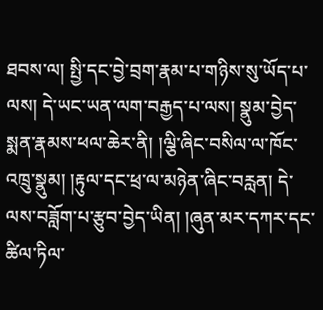ཐབས་ལ། སྤྱི་དང་བྱེ་བྲག་རྣམ་པ་གཉིས་སུ་ཡོད་པ་ལས། དེ་ཡང་ཡན་ལག་བརྒྱད་པ་ལས། སྣུམ་བྱེད་སྨན་རྣམས་ཕལ་ཆེར་ནི། །ལྕི་ཞིང་བསིལ་ལ་ཁོང་འཁྲུ་སྣུམ། །རྟུལ་དང་ཕྲ་ལ་མཉེན་ཞིང་བརླན། དེ་ལས་བཟློག་པ་རྩུབ་བྱེད་ཡིན། །ཞུན་མར་དཀར་དང་ཚིལ་ཏིལ་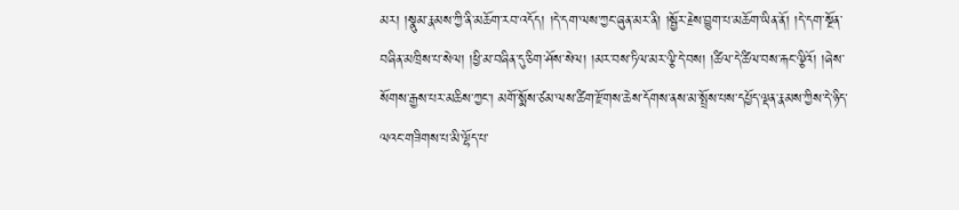མར། །སྣུམ་རྣམས་ཀྱི་ནི་མཆོག་རབ་འདོད། །དེ་དག་ལས་ཀྱང་ཞུན་མར་ནི། །སྦྱོར་རྗེས་བྱུག་པ་མཆོག་ཡིན་ནོ། །དེ་དག་སྔོན་བཞིན་མཁྲིས་པ་སེལ། །ཕྱི་མ་བཞིན་དུ་ཅིག་ཤོས་སེལ། །མར་བས་ཏིལ་མར་ལྕི་དེ་བས། །ཚིལ་དེ་ཚིལ་བས་རྐང་ལྕིའོ། །ཞེས་སོགས་རྒྱས་པར་མཆིས་ཀྱང་། མགོ་སྨོས་ཙམ་ལས་ཚིག་རྫོགས་ཆེས་དོགས་ནས་མ་སྤྲོས་པས་དཔྱོད་ལྡན་རྣམས་ཀྱིས་དེ་ཉིད་ལའང་གཟིགས་པ་མི་ལྷོད་པ་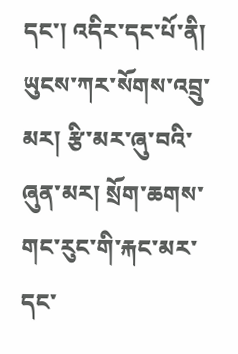དང་། འདིར་དང་པོ་ནི། ཡུངས་ཀར་སོགས་འབྲུ་མར། རྩི་མར་ཞུ་བའི་ཞུན་མར། སྲོག་ཆགས་གང་རུང་གི་རྐང་མར་དང་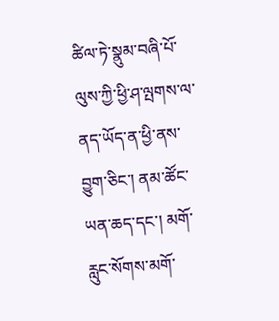ཚིལ་ཏེ་སྣུམ་བཞི་པོ་ལུས་ཀྱི་ཕྱི་ཤ་ལྤགས་ལ་ནད་ཡོད་ན་ཕྱི་ནས་བྱུག་ཅིང་། ནམ་ཚོང་ཡན་ཆད་དང་། མགོ་རླུང་སོགས་མགོ་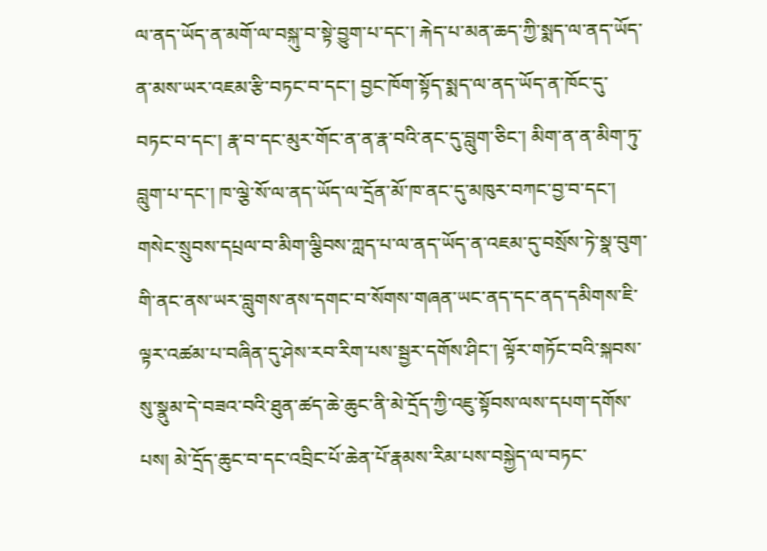ལ་ནད་ཡོད་ན་མགོ་ལ་བསྐུ་བ་སྟེ་བྱུག་པ་དང་། རྐེད་པ་མན་ཆད་ཀྱི་སྨད་ལ་ནད་ཡོད་ན་མས་ཡར་འཇམ་རྩི་བཏང་བ་དང་། བྱང་ཁོག་སྟོད་སྨད་ལ་ནད་ཡོད་ན་ཁོང་དུ་བཏང་བ་དང་། རྣ་བ་དང་མུར་གོང་ན་ན་རྣ་བའི་ནང་དུ་བླུག་ཅིང་། མིག་ན་ན་མིག་ཏུ་བླུག་པ་དང་། ཁ་ལྕེ་སོ་ལ་ནད་ཡོད་ལ་དྲོན་མོ་ཁ་ནང་དུ་མཁུར་བཀང་བྱ་བ་དང་། གསེང་སྲུབས་དཔྲལ་བ་མིག་ལྕིབས་ཀླད་པ་ལ་ནད་ཡོད་ན་འཇམ་དུ་བསྲོས་ཏེ་སྣ་བུག་གི་ནང་ནས་ཡར་བླུགས་ནས་དགང་བ་སོགས་གཞན་ཡང་ནད་དང་ནད་དམིགས་ཇི་ལྟར་འཚམ་པ་བཞིན་དུ་ཤེས་རབ་རིག་པས་སྦྱར་དགོས་ཤིང་། ལྟོར་གཏོང་བའི་སྐབས་སུ་སྣུམ་དེ་བཟའ་བའི་ཐུན་ཚད་ཆེ་ཆུང་ནི་མེ་དྲོད་ཀྱི་འཇུ་སྟོབས་ལས་དཔག་དགོས་པས། མེ་དྲོད་ཆུང་བ་དང་འབྲིང་པོ་ཆེན་པོ་རྣམས་རིམ་པས་བསྐྱེད་ལ་བཏང་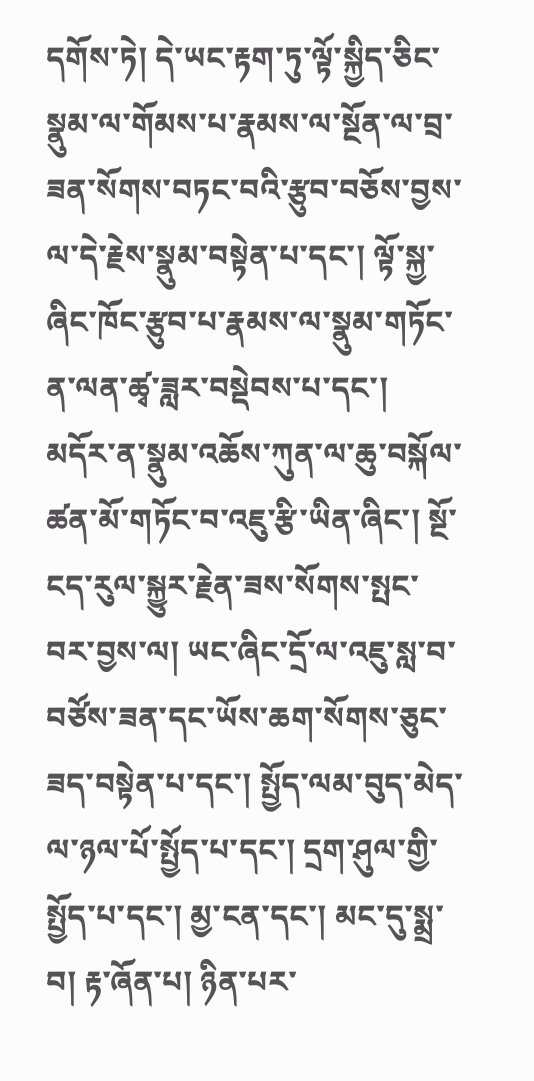དགོས་ཏེ། དེ་ཡང་རྟག་ཏུ་ལྟོ་སྐྱིད་ཅིང་སྣུམ་ལ་གོམས་པ་རྣམས་ལ་སྔོན་ལ་བྲ་ཟན་སོགས་བཏང་བའི་རྩུབ་བཅོས་བྱས་ལ་དེ་རྗེས་སྣུམ་བསྟེན་པ་དང་། ལྟོ་སྐྱ་ཞིང་ཁོང་རྩུབ་པ་རྣམས་ལ་སྣུམ་གཏོང་ན་ལན་ཚྭ་ཟླར་བསྡེབས་པ་དང་། མདོར་ན་སྣུམ་འཆོས་ཀུན་ལ་ཆུ་བསྐོལ་ཚན་མོ་གཏོང་བ་འཇུ་རྩི་ཡིན་ཞིང་། སྔོ་ངད་རུལ་སྐྱུར་རྗེན་ཟས་སོགས་སྤང་བར་བྱས་ལ། ཡང་ཞིང་དྲོ་ལ་འཇུ་སླ་བ་བཙོས་ཟན་དང་ཡོས་ཆག་སོགས་ཅུང་ཟད་བསྟེན་པ་དང་། སྤྱོད་ལམ་བུད་མེད་ལ་ཉལ་པོ་སྤྱོད་པ་དང་། དྲག་ཤུལ་གྱི་སྤྱོད་པ་དང་། མྱ་ངན་དང་། མང་དུ་སྨྲ་བ། རྟ་ཞོན་པ། ཉིན་པར་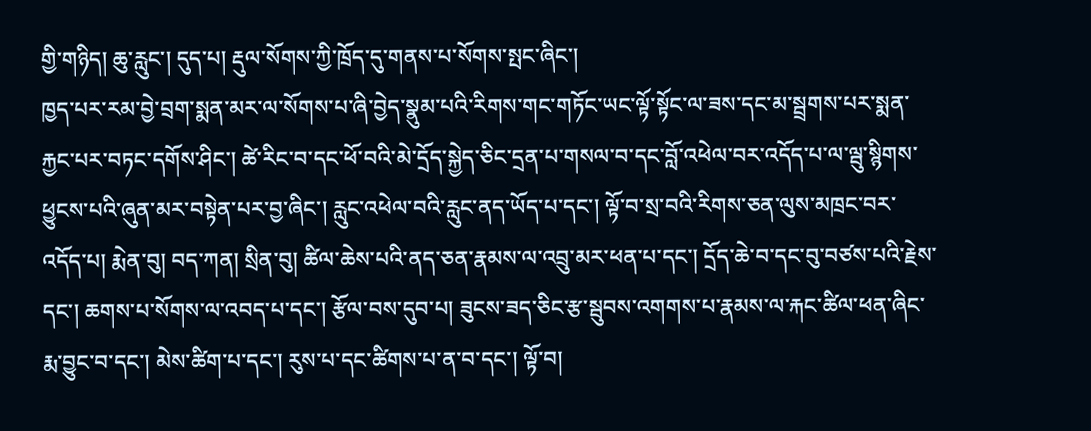གྱི་གཉིད། ཆུ་རླུང་། དུད་པ། རྡུལ་སོགས་ཀྱི་ཁྲོད་དུ་གནས་པ་སོགས་སྤང་ཞིང་།
ཁྱད་པར་རམ་བྱེ་བྲག་སྨན་མར་ལ་སོགས་པ་ཞི་བྱེད་སྣུམ་པའི་རིགས་གང་གཏོང་ཡང་ལྟོ་སྟོང་ལ་ཟས་དང་མ་སྦྲགས་པར་སྨན་རྐྱང་པར་བཏང་དགོས་ཤིང་། ཚེ་རིང་བ་དང་ཕོ་བའི་མེ་དྲོད་སྐྱེད་ཅིང་དྲན་པ་གསལ་བ་དང་བློ་འཕེལ་བར་འདོད་པ་ལ་ལྦུ་སྙིགས་ཕྱུངས་པའི་ཞུན་མར་བསྟེན་པར་བྱ་ཞིང་། རླུང་འཕེལ་བའི་རླུང་ནད་ཡོད་པ་དང་། ལྟོ་བ་སྲ་བའི་རིགས་ཅན་ལུས་མཁྲང་བར་འདོད་པ། རྨེན་བུ། བད་ཀན། སྲིན་བུ། ཚིལ་ཆེས་པའི་ནད་ཅན་རྣམས་ལ་འབྲུ་མར་ཕན་པ་དང་། དྲོད་ཆེ་བ་དང་བུ་བཙས་པའི་རྗེས་དང་། ཆགས་པ་སོགས་ལ་འབད་པ་དང་། རྩོལ་བས་དུབ་པ། ཟུངས་ཟད་ཅིང་རྩ་སྦུབས་འགགས་པ་རྣམས་ལ་རྐང་ཚིལ་ཕན་ཞིང་རྨ་བྱུང་བ་དང་། མེས་ཚིག་པ་དང་། རུས་པ་དང་ཚིགས་པ་ན་བ་དང་། ལྟོ་བ།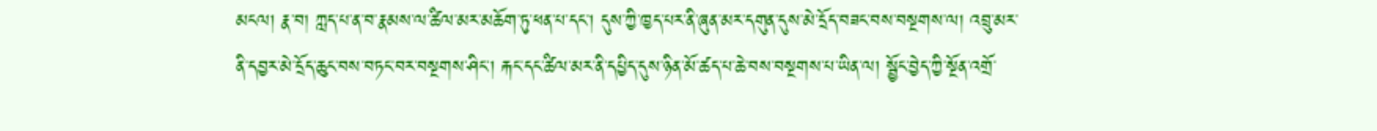མངལ། རྣ་བ། ཀླད་པ་ན་བ་རྣམས་ལ་ཚིལ་མར་མཆོག་ཏུ་ཕན་པ་དང་། དུས་ཀྱི་ཁྱད་པར་ནི་ཞུན་མར་དགུན་དུས་མེ་དྲོད་བཟང་བས་བསྔགས་ལ། འབྲུ་མར་ནི་དབྱར་མེ་དྲོད་ཆུང་བས་བཏང་བར་བསྔགས་ཤིང་། རྐང་དང་ཚིལ་མར་ནི་དཔྱིད་དུས་ཉིན་མོ་ཚད་པ་ཆེ་བས་བསྔགས་པ་ཡིན་ལ། སྦྱོང་བྱེད་ཀྱི་སྔོན་འགྲོ་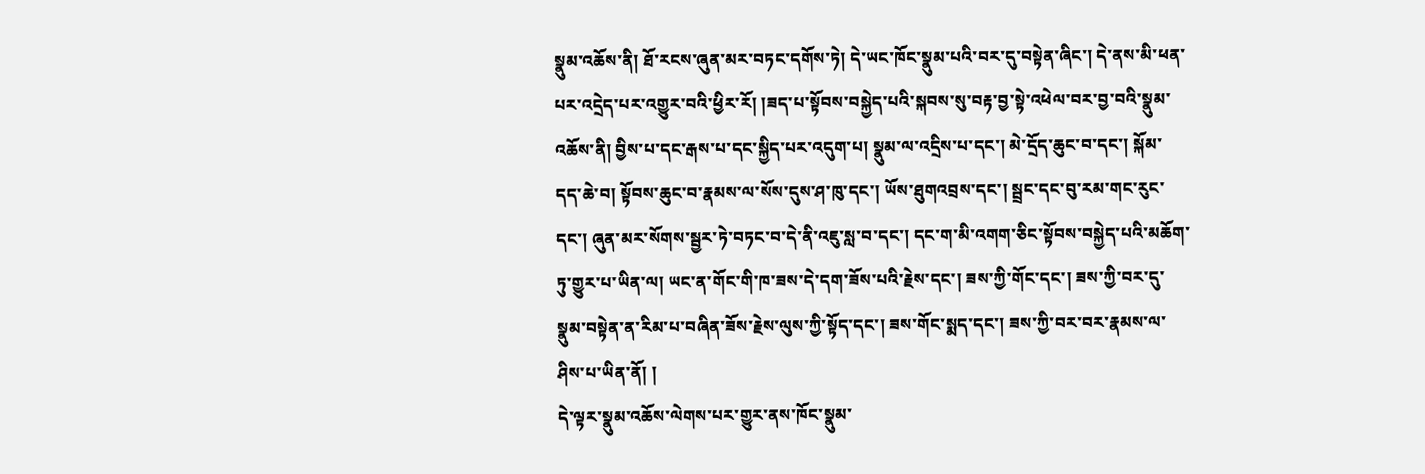སྣུམ་འཆོས་ནི། ཐོ་རངས་ཞུན་མར་བཏང་དགོས་ཏེ། དེ་ཡང་ཁོང་སྣུམ་པའི་བར་དུ་བསྟེན་ཞིང་། དེ་ནས་མི་ཕན་པར་འདྲེད་པར་འགྱུར་བའི་ཕྱིར་རོ། །ཟད་པ་སྟོབས་བསྐྱེད་པའི་སྐབས་སུ་བརྟ་བྱ་སྟེ་འཕེལ་བར་བྱ་བའི་སྣུམ་འཆོས་ནི། བྱིས་པ་དང་རྒས་པ་དང་སྐྱིད་པར་འདུག་པ། སྣུམ་ལ་འདྲིས་པ་དང་། མེ་དྲོད་ཆུང་བ་དང་། སྐོམ་དད་ཆེ་བ། སྟོབས་ཆུང་བ་རྣམས་ལ་སོས་དུས་ཤ་ཁུ་དང་། ཡོས་ཐུགའབྲས་དང་། སྦྲང་དང་བུ་རམ་གང་རུང་དང་། ཞུན་མར་སོགས་སྦྱར་ཏེ་བཏང་བ་དེ་ནི་འཇུ་སླ་བ་དང་། དང་ག་མི་འགག་ཅིང་སྟོབས་བསྐྱེད་པའི་མཆོག་ཏུ་གྱུར་པ་ཡིན་ལ། ཡང་ན་གོང་གི་ཁ་ཟས་དེ་དག་ཟོས་པའི་རྗེས་དང་། ཟས་ཀྱི་གོང་དང་། ཟས་ཀྱི་བར་དུ་སྣུམ་བསྟེན་ན་རིམ་པ་བཞིན་ཟོས་རྗེས་ལུས་ཀྱི་སྟོད་དང་། ཟས་གོང་སྨད་དང་། ཟས་ཀྱི་བར་བར་རྣམས་ལ་ཤིས་པ་ཡིན་ནོ། །
དེ་ལྟར་སྣུམ་འཆོས་ལེགས་པར་གྱུར་ནས་ཁོང་སྣུམ་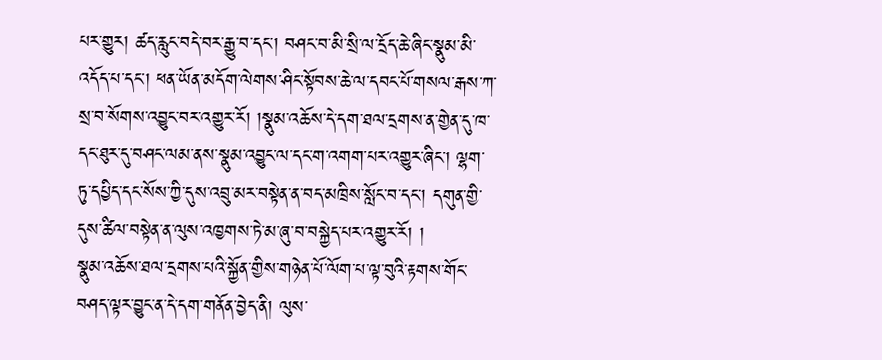པར་གྱུར། ཚད་རླུང་བདེ་བར་རྒྱུ་བ་དང་། བཤང་བ་མི་སྲི་ལ་དྲོད་ཆེ་ཞིང་སྣུམ་མི་འདོད་པ་དང་། ཕན་ཡོན་མདོག་ལེགས་ཤིང་སྟོབས་ཆེ་ལ་དབང་པོ་གསལ་རྒས་ཀ་སྲ་བ་སོགས་འབྱུང་བར་འགྱུར་རོ། །སྣུམ་འཆོས་དེ་དག་ཐལ་དྲགས་ན་གྱེན་དུ་ཁ་དང་ཐུར་དུ་བཤང་ལམ་ནས་སྣུམ་འབྱུང་ལ་དང་ག་འགག་པར་འགྱུར་ཞིང་། ལྷག་ཏུ་དཔྱིད་དང་སོས་ཀྱི་དུས་འབྲུ་མར་བསྟེན་ན་བད་མཁྲིས་སློང་བ་དང་། དགུན་གྱི་དུས་ཚིལ་བསྟེན་ན་ལུས་འཁྱགས་ཏེ་མ་ཞུ་བ་བསྐྱེད་པར་འགྱུར་རོ། །
སྣུམ་འཆོས་ཐལ་དྲགས་པའི་སྐྱོན་གྱིས་གཉེན་པོ་ལོག་པ་ལྟ་བུའི་རྟགས་གོང་བཤད་ལྟར་བྱུང་ན་དེ་དག་གནོན་བྱེད་ནི། ལུས་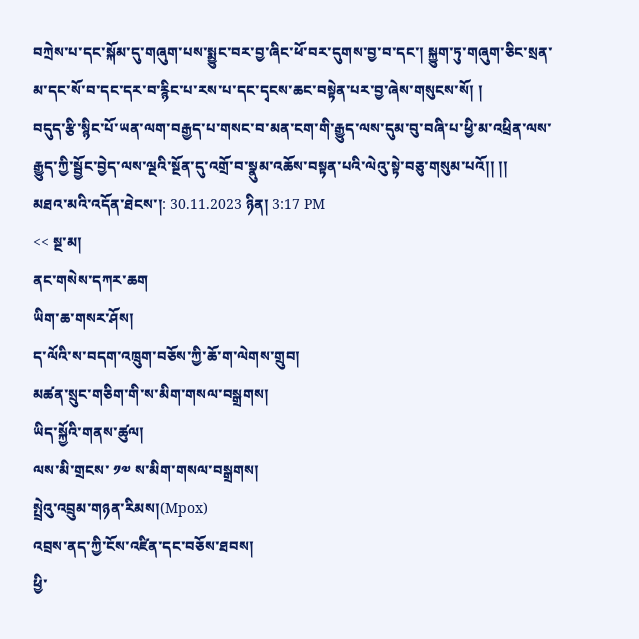བཀྲེས་པ་དང་སྐོམ་དུ་གཞུག་པས་སྨྱུང་བར་བྱ་ཞིང་ཕོ་བར་དུགས་བྱ་བ་དང་། སྐྱུག་ཏུ་གཞུག་ཅིང་སྲན་མ་དང་སོ་བ་དང་དར་བ་རྙིང་པ་རས་པ་དང་དྭངས་ཆང་བསྟེན་པར་བྱ་ཞེས་གསུངས་སོ། །
བདུད་རྩི་སྙིང་པོ་ཡན་ལག་བརྒྱད་པ་གསང་བ་མན་ངག་གི་རྒྱུད་ལས་དུམ་བུ་བཞི་པ་ཕྱི་མ་འཕྲིན་ལས་རྒྱུད་ཀྱི་སྦྱོང་བྱེད་ལས་ལྔའི་སྔོན་དུ་འགྲོ་བ་སྣུམ་འཆོས་བསྟན་པའི་ལེའུ་སྟེ་བཅུ་གསུམ་པའོ།། །།
མཐའ་མའི་འདོན་ཐེངས་།: 30.11.2023 ཉིན། 3:17 PM
<< སྔ་མ།
ནང་གསེས་དཀར་ཆག
ཡིག་ཆ་གསར་ཤོས།
ད་ལོའི་ས་བདག་འཁྲུག་བཅོས་ཀྱི་ཆོ་ག་ལེགས་གྲུབ།
མཚན་སྲུང་གཅིག་གི་ས་མིག་གསལ་བསྒྲགས།
ཡིད་སྐྱོའི་གནས་ཚུལ།
ལས་མི་གྲངས་ ༡༧ ས་མིག་གསལ་བསྒྲགས།
སྤྲེའུ་འབྲུམ་གཉན་རིམས།(Mpox)
འབྲས་ནད་ཀྱི་ངོས་འཛིན་དང་བཅོས་ཐབས།
ཕྱི་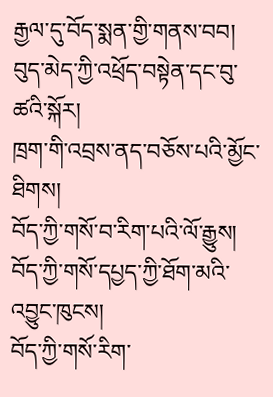རྒྱལ་དུ་བོད་སྨན་གྱི་གནས་བབ།
བུད་མེད་ཀྱི་འཕྲོད་བསྟེན་དང་བུ་ཚའི་སྐོར།
ཁྲག་གི་འབྲས་ནད་བཅོས་པའི་མྱོང་ཐིགས།
བོད་ཀྱི་གསོ་བ་རིག་པའི་ལོ་རྒྱུས།
བོད་ཀྱི་གསོ་དཔྱད་ཀྱི་ཐོག་མའི་འབྱུང་ཁུངས།
བོད་ཀྱི་གསོ་རིག་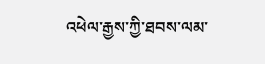འཕེལ་རྒྱས་ཀྱི་ཐབས་ལམ་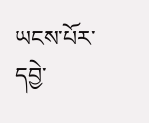ཡངས་པོར་དབྱེ་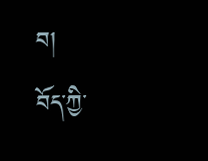བ།
བོད་ཀྱི་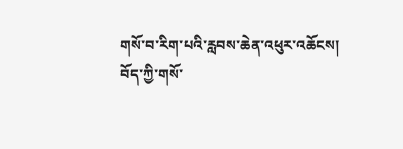གསོ་བ་རིག་པའི་རླབས་ཆེན་འཕུར་འཆོངས།
བོད་ཀྱི་གསོ་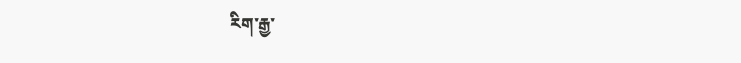རིག་རྒྱ་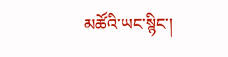མཚོའི་ཡང་སྙིང་།